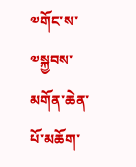༧གོང་ས་༧སྐྱབས་མགོན་ཆེན་པོ་མཆོག་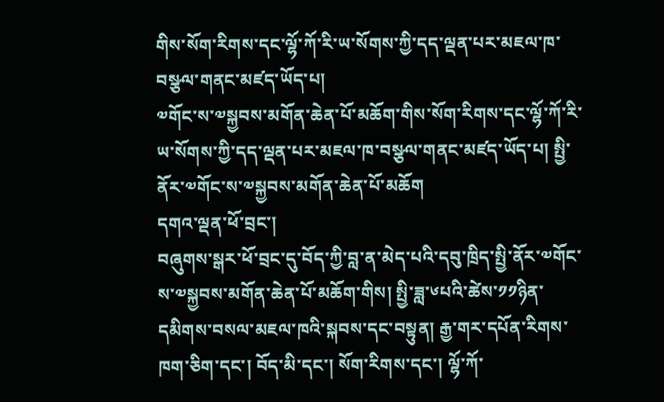གིས་སོག་རིགས་དང་ལྷོ་ཀོ་རི་ཡ་སོགས་ཀྱི་དད་ལྡན་པར་མཇལ་ཁ་བསྩལ་གནང་མཛད་ཡོད་པ།
༧གོང་ས་༧སྐྱབས་མགོན་ཆེན་པོ་མཆོག་གིས་སོག་རིགས་དང་ལྷོ་ཀོ་རི་ཡ་སོགས་ཀྱི་དད་ལྡན་པར་མཇལ་ཁ་བསྩལ་གནང་མཛད་ཡོད་པ། སྤྱི་ནོར་༧གོང་ས་༧སྐྱབས་མགོན་ཆེན་པོ་མཆོག
དགའ་ལྡན་ཕོ་བྲང་།
བཞུགས་སྒར་ཕོ་བྲང་དུ་བོད་ཀྱི་བླ་ན་མེད་པའི་དབུ་ཁྲིད་སྤྱི་ནོར་༧གོང་ས་༧སྐྱབས་མགོན་ཆེན་པོ་མཆོག་གིས། སྤྱི་ཟླ་༦པའི་ཚེས་༡༡ཉིན་དམིགས་བསལ་མཇལ་ཁའི་སྐབས་དང་བསྟུན། རྒྱ་གར་དཔོན་རིགས་ཁག་ཅིག་དང་། བོད་མི་དང་། སོག་རིགས་དང་། ལྷོ་ཀོ་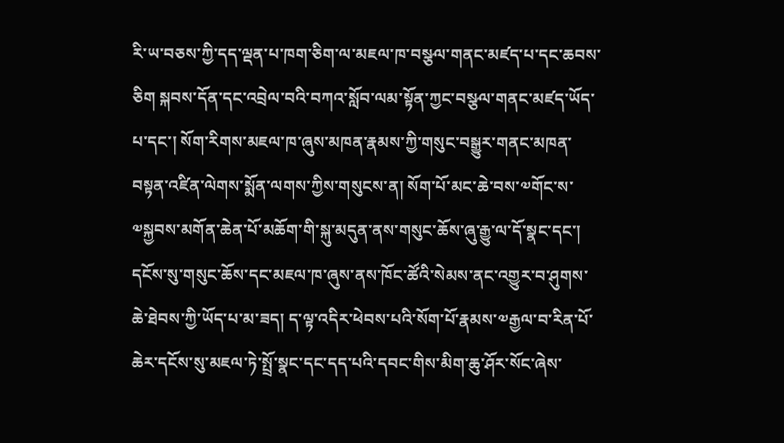རི་ཡ་བཅས་ཀྱི་དད་ལྡན་པ་ཁག་ཅིག་ལ་མཇལ་ཁ་བསྩལ་གནང་མཛད་པ་དང་ཆབས་ཅིག སྐབས་དོན་དང་འབྲེལ་བའི་བཀའ་སློབ་ལམ་སྟོན་ཀྱང་བསྩལ་གནང་མཛད་ཡོད་པ་དང་། སོག་རིགས་མཇལ་ཁ་ཞུས་མཁན་རྣམས་ཀྱི་གསུང་བསྒྱུར་གནང་མཁན་བསྟན་འཛིན་ལེགས་སྨོན་ལགས་ཀྱིས་གསུངས་ན། སོག་པོ་མང་ཆེ་བས་༧གོང་ས་༧སྐྱབས་མགོན་ཆེན་པོ་མཆོག་གི་སྐུ་མདུན་ནས་གསུང་ཆོས་ཞུ་རྒྱུ་ལ་དོ་སྣང་དང་། དངོས་སུ་གསུང་ཆོས་དང་མཇལ་ཁ་ཞུས་ནས་ཁོང་ཚོའི་སེམས་ནང་འགྱུར་བ་ཤུགས་ཆེ་ཐེབས་ཀྱི་ཡོད་པ་མ་ཟད། ད་ལྟ་འདིར་ཕེབས་པའི་སོག་པོ་རྣམས་༧རྒྱལ་བ་རིན་པོ་ཆེར་དངོས་སུ་མཇལ་ཏེ་སྤྲོ་སྣང་དང་དད་པའི་དབང་གིས་མིག་ཆུ་ཤོར་སོང་ཞེས་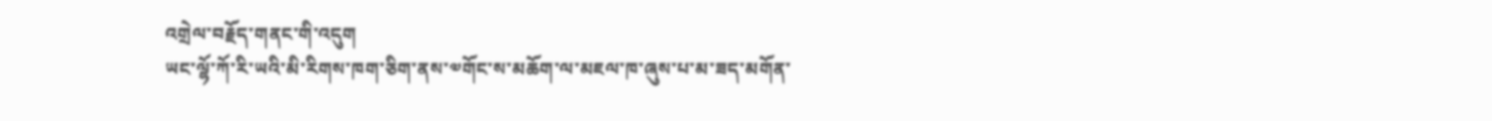འགྲེལ་བརྗོད་གནང་གི་འདུག
ཡང་ལྷོ་ཀོ་རི་ཡའི་མི་རིགས་ཁག་ཅིག་ནས་༧གོང་ས་མཆོག་ལ་མཇལ་ཁ་ཞུས་པ་མ་ཟད་མགོན་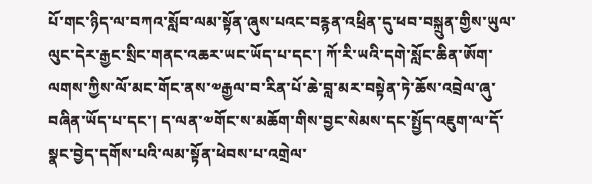པོ་གང་ཉིད་ལ་བཀའ་སློབ་ལམ་སྟོན་ཞུས་པའང་བརྙན་འཕྲིན་དུ་ཕབ་བསྐྲུན་གྱིས་ཡུལ་ལུང་དེར་རྒྱང་སྲིང་གནང་འཆར་ཡང་ཡོད་པ་དང་། ཀོ་རི་ཡའི་དགེ་སློང་ཆིན་ཨོག་ལགས་ཀྱིས་ལོ་མང་གོང་ནས་༧རྒྱལ་བ་རིན་པོ་ཆེ་བླ་མར་བསྟེན་ཏེ་ཆོས་འབྲེལ་ཞུ་བཞིན་ཡོད་པ་དང་། ད་ལན་༧གོང་ས་མཆོག་གིས་བྱང་སེམས་དང་སྤྱོད་འཇུག་ལ་དོ་སྣང་བྱེད་དགོས་པའི་ལམ་སྟོན་ཕེབས་པ་འགྲེལ་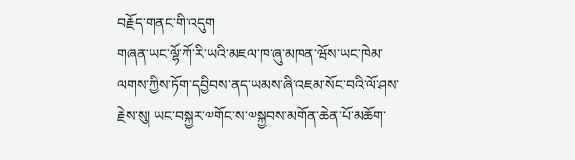བརྗོད་གནང་གི་འདུག
གཞན་ཡང་ལྷོ་ཀོ་རི་ཡའི་མཇལ་ཁ་ཞུ་མཁན་ཝོས་ཡང་ཁེམ་ལགས་ཀྱིས་ཏོག་དབྱིབས་ནད་ཡམས་ཞི་འཇམ་སོང་བའི་ལོ་ཤས་རྗེས་སུ། ཡང་བསྐྱར་༧གོང་ས་༧སྐྱབས་མགོན་ཆེན་པོ་མཆོག་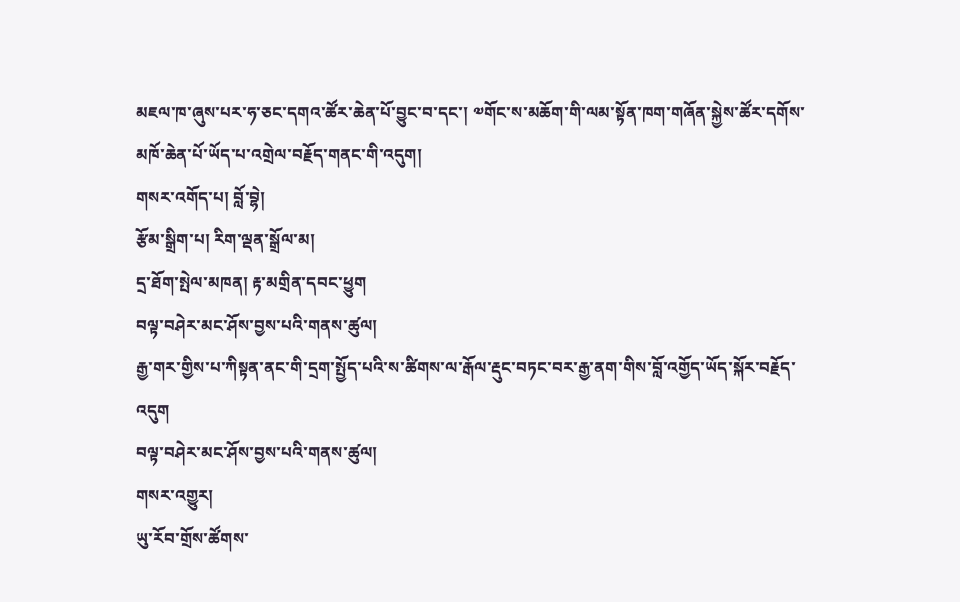མཇལ་ཁ་ཞུས་པར་ཧ་ཅང་དགའ་ཚོར་ཆེན་པོ་བྱུང་བ་དང་། ༧གོང་ས་མཆོག་གི་ལམ་སྟོན་ཁག་གཞོན་སྐྱེས་ཚོར་དགོས་མཁོ་ཆེན་པོ་ཡོད་པ་འགྲེལ་བརྗོད་གནང་གི་འདུག།
གསར་འགོད་པ། བློ་བྷེ།
རྩོམ་སྒྲིག་པ། རིག་ལྡན་སྒྲོལ་མ།
དྲ་ཐོག་སྤེལ་མཁན། རྟ་མགྲིན་དབང་ཕྱུག
བལྟ་བཤེར་མང་ཤོས་བྱས་པའི་གནས་ཚུལ།
རྒྱ་གར་གྱིས་པ་ཀིསྟན་ནང་གི་དྲག་སྤྱོད་པའི་ས་ཚིགས་ལ་རྒོལ་རྡུང་བཏང་བར་རྒྱ་ནག་གིས་བློ་འགྱོད་ཡོད་སྐོར་བརྗོད་འདུག
བལྟ་བཤེར་མང་ཤོས་བྱས་པའི་གནས་ཚུལ།
གསར་འགྱུར།
ཡུ་རོབ་གྲོས་ཚོགས་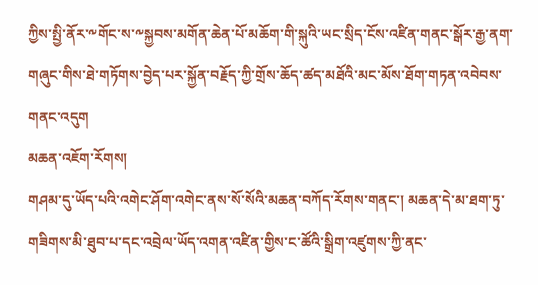ཀྱིས་སྤྱི་ནོར་༸གོང་ས་༸སྐྱབས་མགོན་ཆེན་པོ་མཆོག་གི་སྐུའི་ཡང་སྲིད་ངོས་འཛིན་གནང་སྒོར་རྒྱ་ནག་གཞུང་གིས་ཐེ་གཏོགས་བྱེད་པར་སྐྱོན་བརྗོད་ཀྱི་གྲོས་ཆོད་ཚད་མཐོའི་མང་མོས་ཐོག་གཏན་འབེབས་གནང་འདུག
མཆན་འཇོག་རོགས།
གཤམ་དུ་ཡོད་པའི་འགེང་ཤོག་འགེང་ནས་སོ་སོའི་མཆན་བཀོད་རོགས་གནང་། མཆན་དེ་མ་ཐག་ཏུ་གཟིགས་མི་ཐུབ་པ་དང་འབྲེལ་ཡོད་འགན་འཛིན་གྱིས་ང་ཚོའི་སྒྲིག་འཛུགས་ཀྱི་ནང་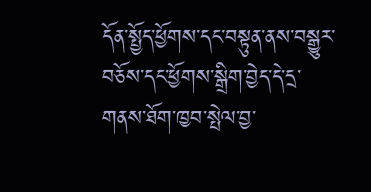དོན་སྤྱོད་ཕྱོགས་དང་བསྟུན་ནས་བསྒྱུར་བཅོས་དང་ཕྱོགས་སྒྲིག་བྱེད་དེ་དྲ་གནས་ཐོག་ཁྱབ་སྤེལ་བྱ་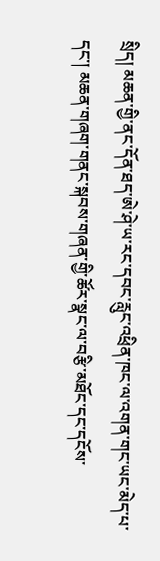སྲིད། མཆན་གྱི་ནང་དོན་ཐད་ཨེ་ཤེ་ཡ་རང་དབང་རླུང་འཕྲིན་ཁང་ལ་འགན་གང་ཡང་མེད་པ་དང་། མཆན་གཞག་གནང་སྐབས་གཞན་གྱི་ཚོར་སྣང་ལ་བརྩི་མཐོང་དང་དངོས་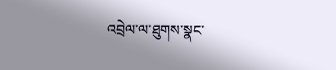འབྲེལ་ལ་ཐུགས་སྣང་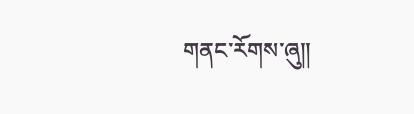གནང་རོགས་ཞུ༎